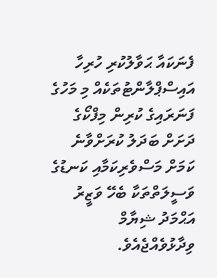ފެނަކައާ ޙަވާލުކުރި ހުރިހާ އައިސްޕްލާންޓުތަކެއް މި މަހުގެ ފަނަރައިގެ ކުރިން މިފްކޯގެ ދަށަށް ބަދަލު ކުރަށްވާނެ ކަމަށް މަސްވެރިކަމާއި ކަނޑުގެ ވަސީލަތްތަކާ ބެހޭ ވަޒީރު އަޙްމަދު ޝިޔާމް ވިދާޅުވެއްޖެއެވެ.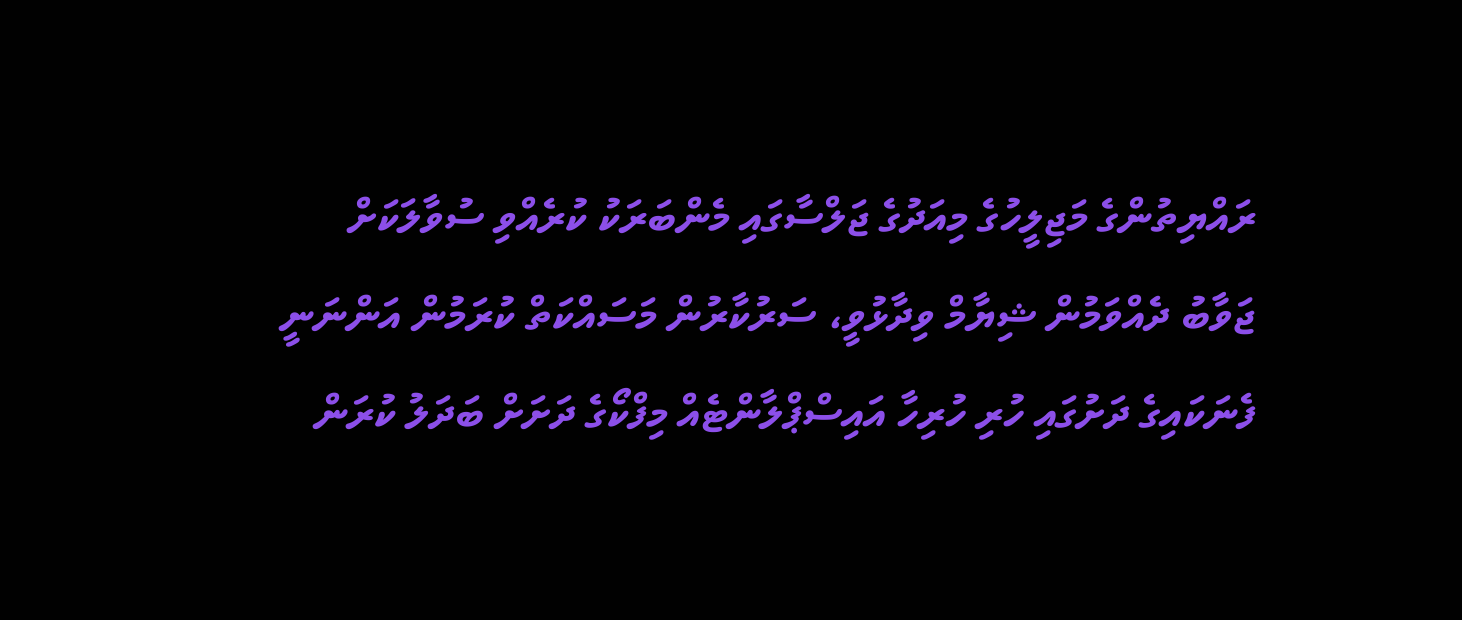ރައްޔިތުންގެ މަޖިލީހުގެ މިއަދުގެ ޖަލްސާގައި މެންބަރަކު ކުރެއްވި ސުވާލަކަށް ޖަވާބު ދެއްވަމުން ޝިޔާމް ވިދާޅުވީ، ސަރުކާރުން މަސައްކަތް ކުރަމުން އަންނަނީ ފެނަކައިގެ ދަށުގައި ހުރި ހުރިހާ އައިސްޕްލާންޓެއް މިފްކޯގެ ދަށަށް ބަދަލު ކުރަން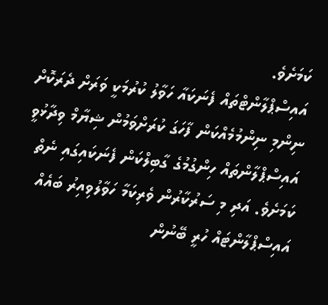ކަމަށެވެ.
އައިސްޕްލާންޓްތައް ފެނަކައާ ހަވާލު ކުރުމަކީ ވަރަށް ދެރަކޮށް ނިންމި ނިންމުމެއްކަން ފާހަގަ ކުރަށްވަމުން ޝިޔާމް ވިދާޅުވީ އައިސްޕްލާންތައް ހިންގުމުގެ ގާބިލްކަން ފެނަކައިގައި ނެތް ކަމަށެވެ. އަދި މި ސަރުކާރުން ވެރިކަމާ ހަވާލުވިއިރު ބައެއް އައިސްޕްލާންޓައް ހުރީ ބޭނުން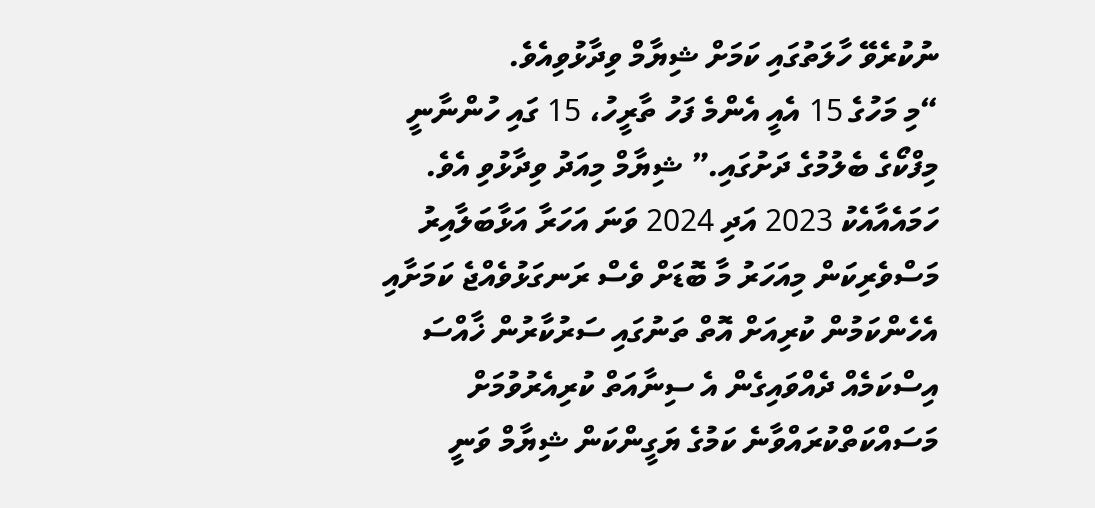ނުކުރެވޭ ހާލަތުގައި ކަމަށް ޝިޔާމް ވިދާޅުވިއެވެ.
“މި މަހުގެ 15 އެއީ އެންމެ ފަހު ތާރީހު، 15 ގައި ހުންނާނީ މިފްކޯގެ ބެލުމުގެ ދަށުގައި.” ޝިޔާމް މިއަދު ވިދާޅުވި އެވެ.
ހަމައެއާއެކު 2023 އަދި 2024 ވަނަ އަހަރާ އަޅާބަލާއިރު މަސްވެރިކަން މިއަހަރު މާ ބޮޑަށް ވެސް ރަނގަޅުވެއްޖެ ކަމަށާއި އެހެންކަމުން ކުރިއަށް އޮތް ތަނުގައި ސަރުކާރުން ޚާއްސަ އިސްކަމެއް ދެއްވައިގެން އެ ސިނާއަތް ކުރިއެރުވުމަށް މަސައްކަތްކުރައްވާނެ ކަމުގެ ޔަގީންކަން ޝިޔާމް ވަނީ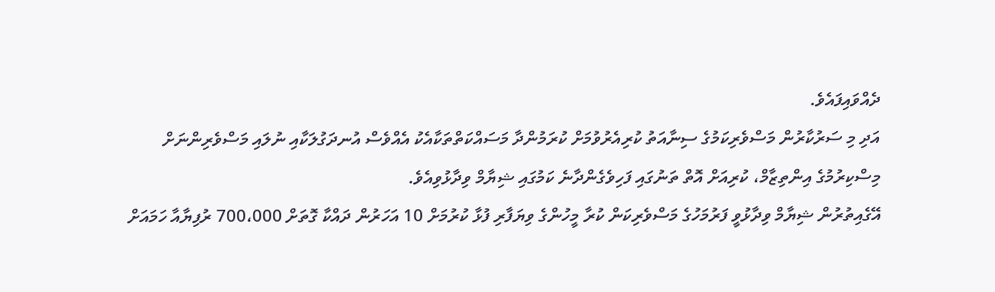ދެއްވައިފައެވެ.
އަދި މި ސަރުކާރުން މަސްވެރިކަމުގެ ސިނާއަތު ކުރިއެރުވުމަށް ކުރަމުންދާ މަސައްކަތްތަކާއެކު އެއްވެސް އުނދަގުލަކާއި ނުލައި މަސްވެރިންނަށް މިސްކިރުމުގެ އިންތިޒާމް، ކުރިއަށް އޮތް ތަނުގައި ފަހިވެގެންދާނެ ކަމުގައި ޝިޔާމް ވިދާޅުވިއެވެ.
އޭގެއިތުރުން ޝިޔާމް ވިދާޅުވީ ފަރުމަހުގެ މަސްވެރިކަން ކުރާ މީހުންގެ ވިޔަފާރި ފުޅާ ކުރުމަށް 10 އަހަރުން ދައްކާ ގޮތަށް 700،000 ރުފިޔާއާ ހަމައަށް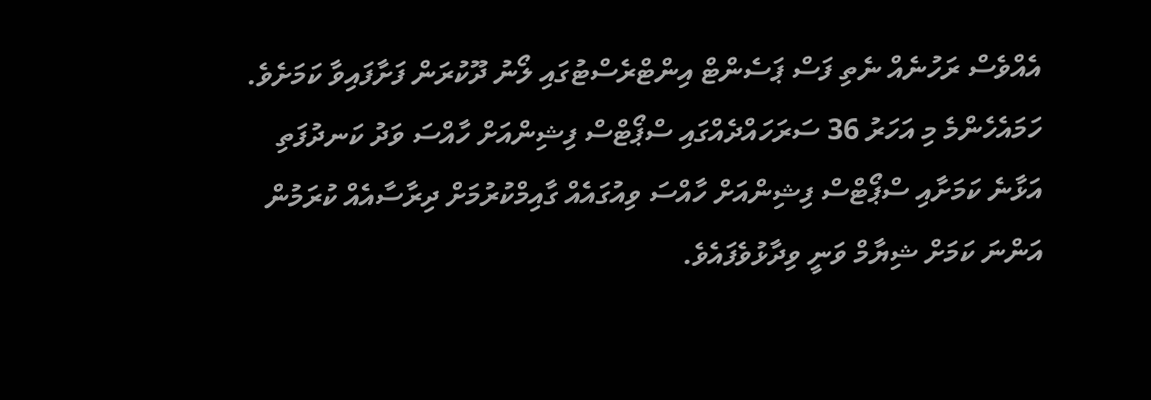އެއްވެސް ރަހުނެއް ނެތި ފަސް ޕަސެންޓް އިންޓްރެސްޓުގައި ލޯނު ދޫކުރަން ފަށާފައިވާ ކަމަށެވެ.
ހަމައެހެންމެ މި އަހަރު 36 ސަރަހައްދެއްގައި ސްޕޯޓްސް ފިޝިންއަށް ހާއްސަ ވަދު ކަނދުފަތި އަޅާނެ ކަމަށާއި ސްޕޯޓްސް ފިޝިންއަށް ހާއްސަ ވިއުގައެއް ގާއިމްކުރުމަށް ދިރާސާއެއް ކުރަމުން އަންނަ ކަމަށް ޝިޔާމް ވަނީ ވިދާޅުވެފައެވެ.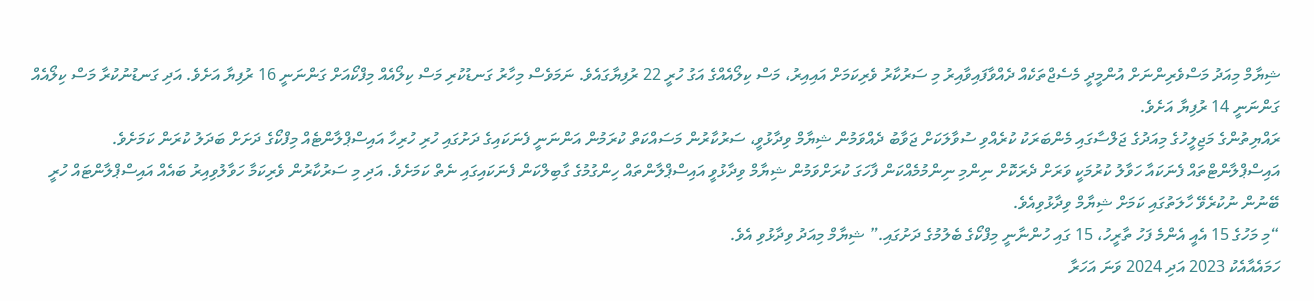ޝިޔާމް މިއަދު މަސްވެރިންނަށް އުންމީދީ މެސެޖްތަކެއް ދެއްވާފައިވާއިރު މި ސަރުކާރު ވެރިކަމަށް އައިއިރު، މަސް ކިލޯއެއްގެ އަގު ހުރީ 22 ރުފިޔާގައެވެ. ނަމަވެސް މިހާރު ގަނޑުކުރި މަސް ކިލޯއެއް މިފްކޯއަށް ގަންނަނީ 16 ރުފިޔާ އަށެވެ. އަދި ގަނޑުނުކުރާ މަސް ކިލޯއެއް ގަންނަނީ 14 ރުފިޔާ އަށެވެ.
ރައްޔިތުންގެ މަޖިލީހުގެ މިއަދުގެ ޖަލްސާގައި މެންބަރަކު ކުރެއްވި ސުވާލަކަށް ޖަވާބު ދެއްވަމުން ޝިޔާމް ވިދާޅުވީ، ސަރުކާރުން މަސައްކަތް ކުރަމުން އަންނަނީ ފެނަކައިގެ ދަށުގައި ހުރި ހުރިހާ އައިސްޕްލާންޓެއް މިފްކޯގެ ދަށަށް ބަދަލު ކުރަން ކަމަށެވެ.
އައިސްޕްލާންޓްތައް ފެނަކައާ ހަވާލު ކުރުމަކީ ވަރަށް ދެރަކޮށް ނިންމި ނިންމުމެއްކަން ފާހަގަ ކުރަށްވަމުން ޝިޔާމް ވިދާޅުވީ އައިސްޕްލާންތައް ހިންގުމުގެ ގާބިލްކަން ފެނަކައިގައި ނެތް ކަމަށެވެ. އަދި މި ސަރުކާރުން ވެރިކަމާ ހަވާލުވިއިރު ބައެއް އައިސްޕްލާންޓައް ހުރީ ބޭނުން ނުކުރެވޭ ހާލަތުގައި ކަމަށް ޝިޔާމް ވިދާޅުވިއެވެ.
“މި މަހުގެ 15 އެއީ އެންމެ ފަހު ތާރީހު، 15 ގައި ހުންނާނީ މިފްކޯގެ ބެލުމުގެ ދަށުގައި.” ޝިޔާމް މިއަދު ވިދާޅުވި އެވެ.
ހަމައެއާއެކު 2023 އަދި 2024 ވަނަ އަހަރާ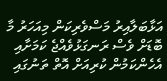އަޅާބަލާއިރު މަސްވެރިކަން މިއަހަރު މާ ބޮޑަށް ވެސް ރަނގަޅުވެއްޖެ ކަމަށާއި އެހެންކަމުން ކުރިއަށް އޮތް ތަނުގައި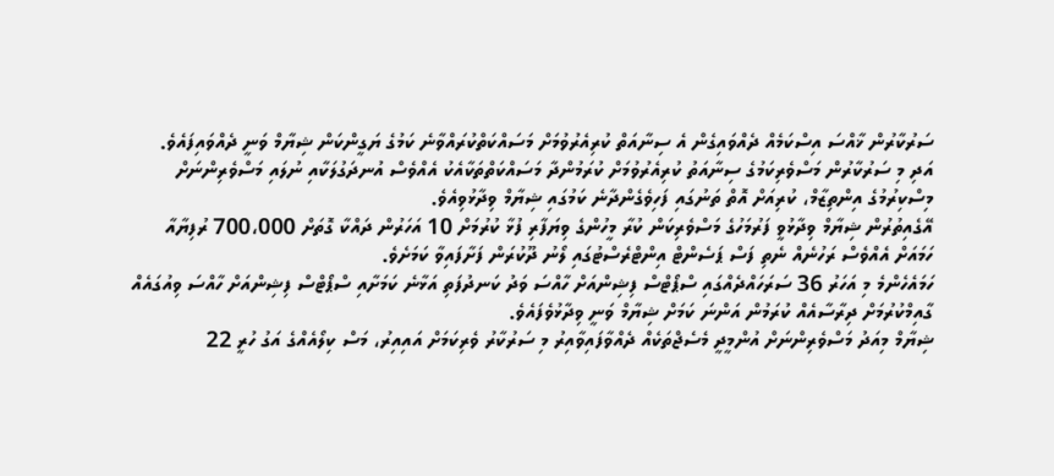ސަރުކާރުން ޚާއްސަ އިސްކަމެއް ދެއްވައިގެން އެ ސިނާއަތް ކުރިއެރުވުމަށް މަސައްކަތްކުރައްވާނެ ކަމުގެ ޔަގީންކަން ޝިޔާމް ވަނީ ދެއްވައިފައެވެ.
އަދި މި ސަރުކާރުން މަސްވެރިކަމުގެ ސިނާއަތު ކުރިއެރުވުމަށް ކުރަމުންދާ މަސައްކަތްތަކާއެކު އެއްވެސް އުނދަގުލަކާއި ނުލައި މަސްވެރިންނަށް މިސްކިރުމުގެ އިންތިޒާމް، ކުރިއަށް އޮތް ތަނުގައި ފަހިވެގެންދާނެ ކަމުގައި ޝިޔާމް ވިދާޅުވިއެވެ.
އޭގެއިތުރުން ޝިޔާމް ވިދާޅުވީ ފަރުމަހުގެ މަސްވެރިކަން ކުރާ މީހުންގެ ވިޔަފާރި ފުޅާ ކުރުމަށް 10 އަހަރުން ދައްކާ ގޮތަށް 700،000 ރުފިޔާއާ ހަމައަށް އެއްވެސް ރަހުނެއް ނެތި ފަސް ޕަސެންޓް އިންޓްރެސްޓުގައި ލޯނު ދޫކުރަން ފަށާފައިވާ ކަމަށެވެ.
ހަމައެހެންމެ މި އަހަރު 36 ސަރަހައްދެއްގައި ސްޕޯޓްސް ފިޝިންއަށް ހާއްސަ ވަދު ކަނދުފަތި އަޅާނެ ކަމަށާއި ސްޕޯޓްސް ފިޝިންއަށް ހާއްސަ ވިއުގައެއް ގާއިމްކުރުމަށް ދިރާސާއެއް ކުރަމުން އަންނަ ކަމަށް ޝިޔާމް ވަނީ ވިދާޅުވެފައެވެ.
ޝިޔާމް މިއަދު މަސްވެރިންނަށް އުންމީދީ މެސެޖްތަކެއް ދެއްވާފައިވާއިރު މި ސަރުކާރު ވެރިކަމަށް އައިއިރު، މަސް ކިލޯއެއްގެ އަގު ހުރީ 22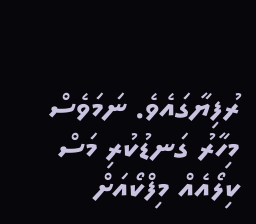ރުފިޔާގައެވެ. ނަމަވެސް މިހާރު ގަނޑުކުރި މަސް ކިލޯއެއް މިފްކޯއަށް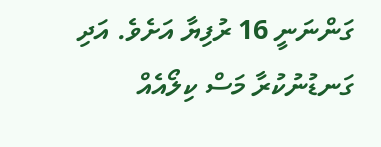ގަންނަނީ 16 ރުފިޔާ އަށެވެ. އަދި ގަނޑުނުކުރާ މަސް ކިލޯއެއް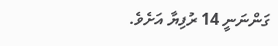ގަންނަނީ 14 ރުފިޔާ އަށެވެ.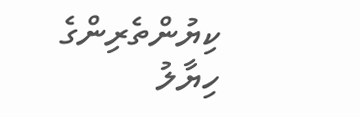ކިޔުންތެރިންގެ ހިޔާލު